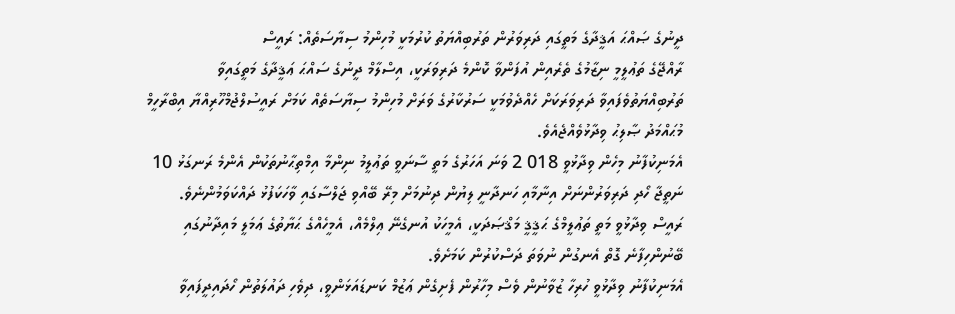ދީނުގެ ޞައްޙަ އަޤީދާގެ މަތީގައި ދަރިވަރުން ތަރުބިއްޔަތު ކުރުމަކީ މުހިންމު ސިޔާސަތެއް: ރައީސް
ރާއްޖޭގެ ތަޢުލީމީ ނިޒާމުގެ ތެރެއިން އުފަންވާ ކޮންމެ ދަރިވަރަކީ، އިސްލާމް ދީނުގެ ސައްޙަ ޢަޤީދާގެ މަތީގައިވާ ތަރުބިއްޔަތުވެފައިވާ ދަރިވަރަކަށް ހެއްދެވުމަކީ ސަރުކާރުގެ ވަރަށް މުހިންމު ސިޔާސަތެއް ކަމަށް ރައީސުލްޖުމްހޫރިއްޔާ އިބްރާހީމް މުޙައްމަދު ޞާލިޙު ވިދާޅުވެއްޖެއެވެ.
އެމަނިކުފާނު މިހެން ވިދާޅުވީ 018 2 ވަނަ އަހަރުގެ މަތީ ސާނަވީ ތަޢުލީމު ނިންމާ އިމްތިޙާނުތަކުން އެންމެ ރަނގަޅު 10 ނަތީޖާ ހޯދި ދަރިވަރުންނަށް އިނާމާއި ހަނދާނީ ލިޔުން ދިނުމަށް މިރޭ ބޭއްވި ޖަލްސާގައި ވާހަކަފުޅު ދައްކަވަމުންނެވެ.
ރައީސް ވިދާޅުވީ މަތީ ތަޢުލީމްގެ ޙަޤީޤީ މަޤްޞަދަކީ، އެމީހަކު އުނގެނޭ ޢިލްމެއް، އެމީހެއްގެ ޙަޔާތުގެ ޢަމަލީ މައިދާނުގައި ބޭނުންހިފާނެ ގޮތް އެނގުން ނުވަތަ ދަސްކުރުން ކަމަށެވެ.
އެމަނިކުފާނު ވިދާޅުވީ ހުރިހާ ޒުވާނުން ވެސް މިހާރުން ފެށިގެން ޢަޒުމް ކަނޑައަޅަންވީ، ދިވެހި ދައުލަތުން ހޯދައިދީފައިވާ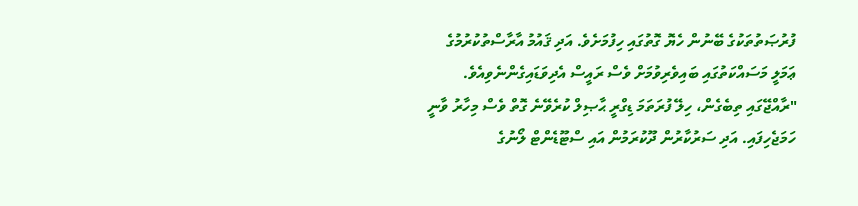ފުރުޞަތުތަކުގެ ބޭނުން ހެޔޮ ގޮތުގައި ހިފުމަށެވެ. އަދި ޤައުމު އާރާސްތުކުރުމުގެ ޢަމަލީ މަސައްކަތުގައި ބައިވެރިވުމަށް ވެސް ރައީސް އެދިވަޑައިގެންނެވިއެވެ. "ރާއްޖޭގައި ތިބެގެން، ހިލޭ ފުރަތަމަ ޑިގްރީ ޙާޞިލް ކުރެވޭނެ ގޮތް ވެސް މިހާރު ވާނީ ހަމަޖެހިފައި. އަދި ސަރުކާރުން ދޫކުރަމުން އައި ސްޓޫޑެންޓް ލޯނުގެ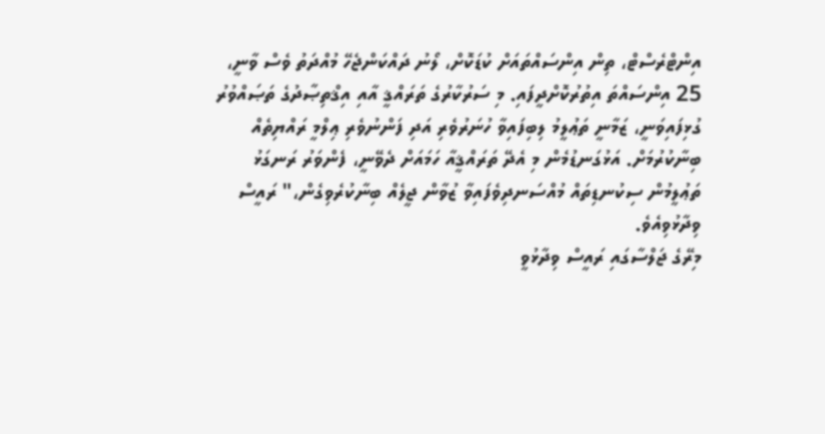އިންޓްރެސްޓް، ތިން އިންސައްތައަށް ކުޑަކޮށް، ލޯނު ދައްކަންޖެހޭ މުއްދަތު ވެސް ވާނީ، 25 އިންސައްތަ އިތުރުކޮށްދީފައި. މި ސަރުކާރުގެ ތަރައްޤީ އާއި އިޤްތިޞާދުގެ ތަޞައްވުރު ގުޅިފައިވަނީ، ޒަމާނީ ތަޢުލީމު ލިބިފައިވާ ހުނަރުވެރި އަދި ފަންނުވެރި ޢިލްމީ ރައްޔިތެއް ބިނާކުރުމަށް. އަޅުގަނޑުމެން މި އެދޭ ތަރައްޤީއާ ހަމައަށް ދެވޭނީ، ފެންވަރު ރަނގަޅު ތަޢުލީމުން ސިކުނޑިތައް މުއްސަނދިވެފައިވާ ޒުވާން ޖީލެއް ބިނާކުރެވިގެން،" ރައީސް ވިދާޅުވިއެވެ.
މިރޭގެ ޖަލްސާގައި ރައީސް ވިދާޅުވީ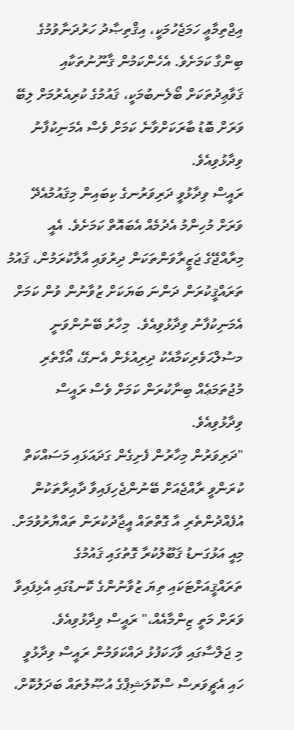އިޖްތިމާޢީ ހަމަޖެހުމަކީ، އިޤްތިޞާދު ހަރުދަނާވުމުގެ ބިންގާ ކަމަށެވެ. އެހެންކަމުން ޤާނޫނުތަކާއި ޤަވާޢިދުތަކަށް ބޯލެނބުމަކީ، ޤައުމުގެ ކުރިއެރުމަށް ލިބޭ ވަރަށް ބޮޑު ބާރަކަށްވާނެ ކަމަށް ވެސް އެމަނިކުފާނު ވިދާޅުވިއެވެ.
ރައީސް ވިދާޅުވީ ދަރިވަރުނގެ ކިބައިން މިޤައުމުއެދޭ ވަރަށް މުހިންމު އެދުމެއް އެބައޮތް ކަމަށެވެ. އެއީ މިރާއްޖޭގެ ޖަޒީރާވަންތަކަން ދިރުވައި އާލާކުރަމުން، ޤައުމު ތަރައްޤީކުރަން ދަންނަ ބަޔަކަށް ޒުވާނުން ވުން ކަމަށް އެމަނިކުފާނު ވިދާޅުވިއެވެ.  މިހާރު ބޭނުންވަނީ މސުލްޙަވެރިކަމާއެކު ދިރިއުޅެން އެނގޭ، އޯގާތެރި މުޖުތަމަޢެއް ބިނާކުރަން ކަމަށް ވެސް ރައީސް ވިދާޅުވިއެވެ.
"ދަރިވަރުން މިހާރުން ފެށިގެން ގަދައަޅައި މަސައްކަތް ކުރަންވީ ރާއްޖެއަށް ބޭނުންޖެހިފައިވާ ދާއިރާތަކުން އުފެއްދުންތެރި އާ ގޮތްތައް އީޖާދުކުރަން ތައްޔާރުވުމަށް. މިއީ އަޅުގަނޑު ޤަބޫލުކުރާ ގޮތުގައި ޤައުމުގެ ތަރައްޤީއަށްޓަކައި ތިޔަ ޒުވާނުންގެ ކޮނޑުގައި އެޅިފައިވާ ވަރަށް މަތީ ޒިންމާއެއް،" ރައީސް ވިދާޅުވިއެވެ.
މި ޖަލްސާގައި ވާހަކަފުޅު ދައްކަވަމުން ރައީސް ވިދާޅުވީ ހައި އެޗީވަރސް ސްކޮލަޝިޕްގެ އުޞޫލުތައް ބަދަލުކޮށް،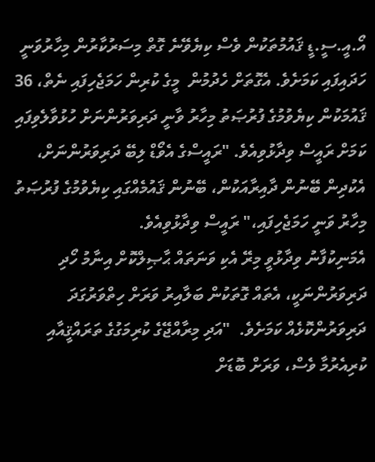އޯ.އީ.ސީ.ޑީ ޤައުމުތަކުން ވެސް ކިޔެވޭނެ ގޮތް މިސަރުކާރުން މިހާރުވަނީ ހަދައިފައި ކަމަށެވެ. އެގޮތަށް ހެދުމުން  މީގެ ކުރިން ހަމަޖެހިފައި ނެތް، 36 ޤައުމަކުން ކިޔެވުމުގެ ފުރުޞަތު މިހާރު ވާނީ ދަރިވަރުންނަށް ހުޅުވާލެވިފައި ކަމަށް ރައީސް ވިދާޅުވިއެވެ. "ރައީސްގެ އެވޯޑް ލިބޭ ދަރިވަރުންނަށް، އެކުދިން ބޭނުން ދާއިރާއަކުން، ބޭނުން ޤައުމެއްގައި ކިޔެވުމުގެ ފުރުޞަތު މިހާރު ވަނީ ހަމަޖެހިފައި،" ރައީސް ވިދާޅުވިއެވެ.
އެމަނިކުފާނު ވިދާޅުވީ މިރޭ އެކި ވަނަތައް ޙާޞިލްކޮށް އިނާމު ހޯދި ދަރިވަރުންނަކީ، އެތައް ގޮތަކުން ބަލާއިރު ވަރަށް ހިތްވަރުގަދަ ދަރިވަރުންކޮޅެއް ކަމަށެވެ.  "އަދި މިރާއްޖޭގެ ކުރިމަގުގެ ތަރައްޤީއާއި ކުރިއެރުމާ ވެސް، ވަރަށް ބޮޑަށް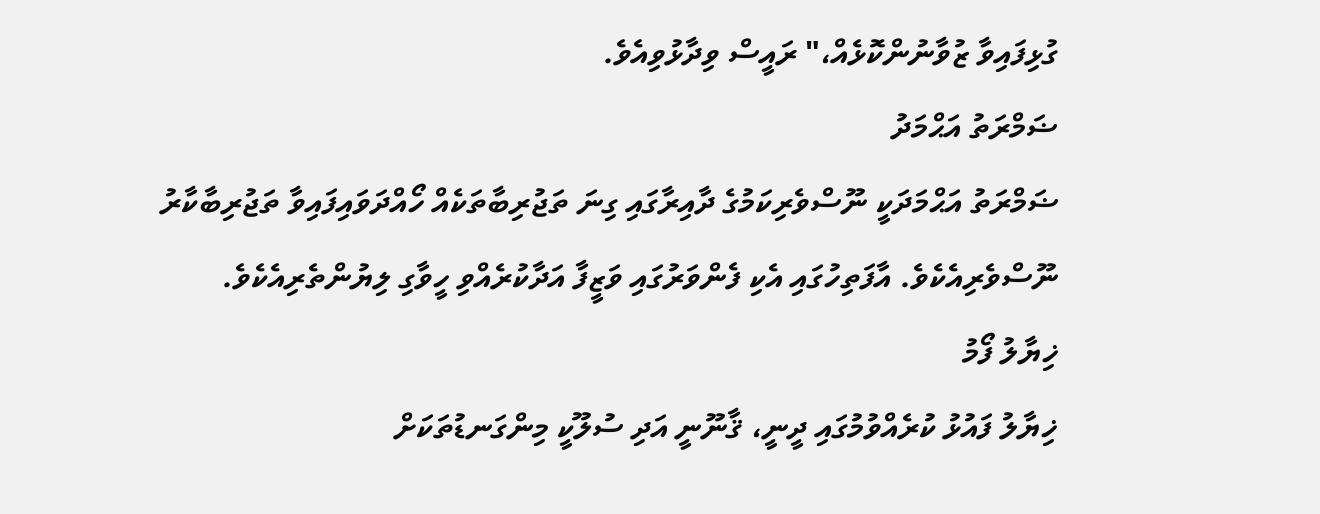ގުޅިފައިވާ ޒުވާނުންކޮޅެއް،" ރައީސް ވިދާޅުވިއެވެ.
ޟަމްރަތު އަޙްމަދު
ޟަމްރަތު އަޙްމަދަކީ ނޫސްވެރިކަމުގެ ދާއިރާގައި ގިނަ ތަޖުރިބާތަކެއް ހޯއްދަވައިފައިވާ ތަޖުރިބާކާރު ނޫސްވެރިއެކެވެ. އާފަތިހުގައި އެކި ފެންވަރުގައި ވަޒީފާ އަދާކުރެއްވި ހީވާގި ލިޔުންތެރިއެކެވެ.
ޚިޔާލު ފޯމު
ޚިޔާލު ފައުޅު ކުރެއްވުމުގައި ދީނީ، ޤާނޫނީ އަދި ސުލޫކީ މިންގަނޑުތަކަށް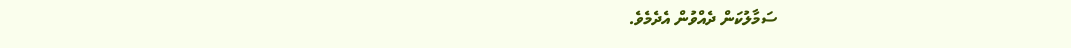ސަމާލުކަން ދެއްވުން އެދެމެވެ.